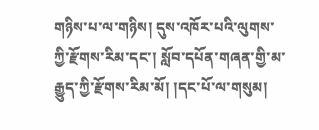གཉིས་པ་ལ་གཉིས། དུས་འཁོར་པའི་ལུགས་ཀྱི་རྫོགས་རིམ་དང་། སློབ་དཔོན་གཞན་གྱི་མ་རྒྱུད་ཀྱི་རྫོགས་རིམ་མོ། །དང་པོ་ལ་གསུམ།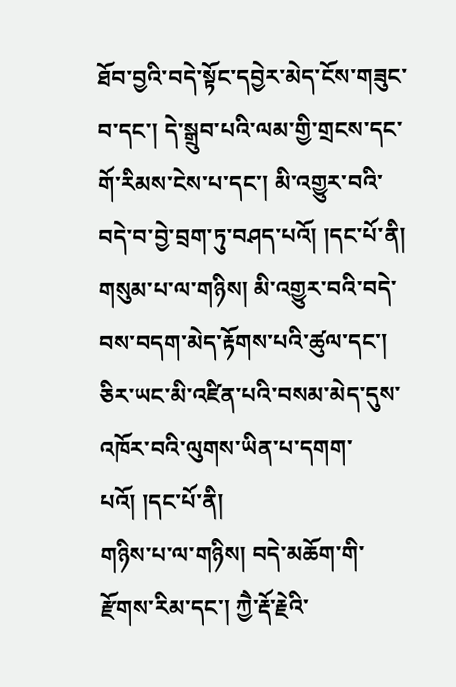ཐོབ་བྱའི་བདེ་སྟོང་དབྱེར་མེད་ངོས་གཟུང་བ་དང་། དེ་སྒྲུབ་པའི་ལམ་གྱི་གྲངས་དང་གོ་རིམས་ངེས་པ་དང་། མི་འགྱུར་བའི་བདེ་བ་བྱེ་བྲག་ཏུ་བཤད་པའོ། །དང་པོ་ནི།
གསུམ་པ་ལ་གཉིས། མི་འགྱུར་བའི་བདེ་བས་བདག་མེད་རྟོགས་པའི་ཚུལ་དང་། ཅིར་ཡང་མི་འཛིན་པའི་བསམ་མེད་དུས་འཁོར་བའི་ལུགས་ཡིན་པ་དགག་པའོ། །དང་པོ་ནི།
གཉིས་པ་ལ་གཉིས། བདེ་མཆོག་གི་རྫོགས་རིམ་དང་། ཀྱཻ་རྡོ་རྗེའི་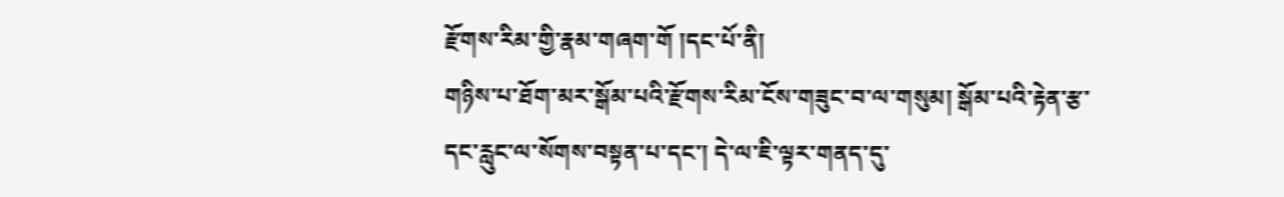རྫོགས་རིམ་གྱི་རྣམ་གཞག་གོ །དང་པོ་ནི།
གཉིས་པ་ཐོག་མར་སྒོམ་པའི་རྫོགས་རིམ་ངོས་གཟུང་བ་ལ་གསུམ། སྒོམ་པའི་རྟེན་རྩ་དང་རླུང་ལ་སོགས་བསྟན་པ་དང་། དེ་ལ་ཇི་ལྟར་གནད་དུ་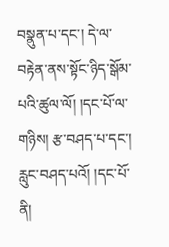བསྣུན་པ་དང་། དེ་ལ་བརྟེན་ནས་སྟོང་ཉིད་སྒོམ་པའི་ཚུལ་ལོ། །དང་པོ་ལ་གཉིས། རྩ་བཤད་པ་དང་། རླུང་བཤད་པའོ། །དང་པོ་ནི།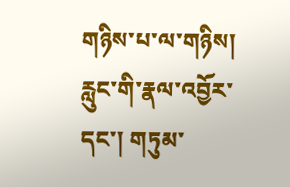གཉིས་པ་ལ་གཉིས། རླུང་གི་རྣལ་འབྱོར་དང་། གཏུམ་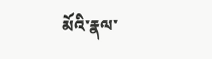མོའི་རྣལ་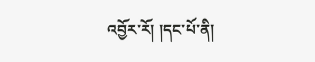འབྱོར་རོ། །དང་པོ་ནི།